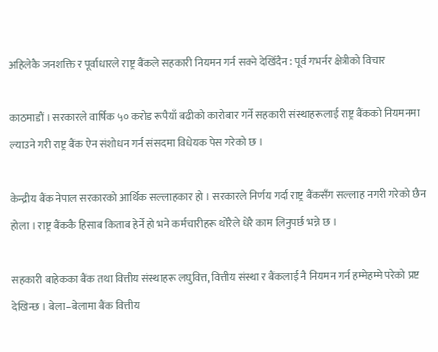अहिलेकै जनशक्ति र पूर्वाधारले राष्ट्र बैंकले सहकारी नियमन गर्न सक्ने देखिँदैन : पूर्व गभर्नर क्षेत्रीको विचार

काठमाडौं । सरकारले वार्षिक ५० करोड रूपैयाँ बढीको कारोबार गर्ने सहकारी संस्थाहरूलाई राष्ट्र बैंकको नियमनमा ल्याउने गरी राष्ट्र बैंक ऐन संशोधन गर्न संसदमा विधेयक पेस गरेको छ ।

केन्द्रीय बैंक नेपाल सरकारको आर्थिक सल्लाहकार हो । सरकारले निर्णय गर्दा राष्ट्र बैंकसँग सल्लाह नगरी गरेको छैन होला । राष्ट्र बैंककै हिसाब किताब हेर्ने हो भने कर्मचारीहरू थोरैले धेरै काम लिनुपर्छ भन्ने छ ।

सहकारी बाहेकका बैंक तथा वित्तीय संस्थाहरू लघुवित्त, वित्तीय संस्था र बैंकलाई नै नियमन गर्न हम्मेहम्मे परेको प्रष्ट देखिन्छ । बेला–बेलामा बैंक वित्तीय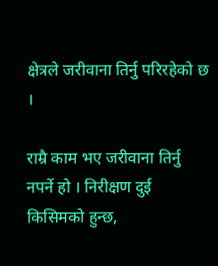क्षेत्रले जरीवाना तिर्नु परिरहेको छ ।

राम्रै काम भए जरीवाना तिर्नु नपर्ने हो । निरीक्षण दुई किसिमको हुन्छ,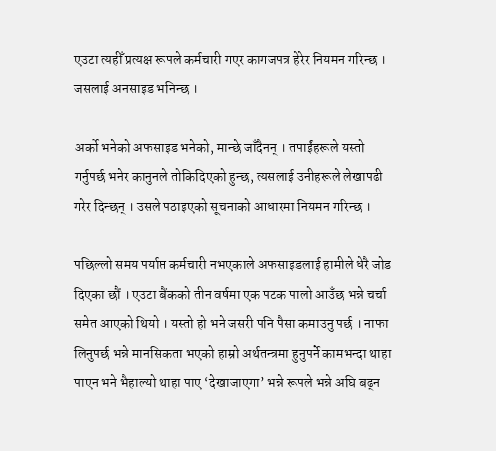एउटा त्यहीँ प्रत्यक्ष रूपले कर्मचारी गएर कागजपत्र हेरेर नियमन गरिन्छ । जसलाई अनसाइड भनिन्छ ।

अर्को भनेको अफसाइड भनेको, मान्छे जाँदैनन् । तपाईंहरूले यस्तो गर्नुपर्छ भनेर कानुनले तोकिदिएको हुन्छ, त्यसलाई उनीहरूले लेखापढी गरेर दिन्छन् । उसले पठाइएको सूचनाको आधारमा नियमन गरिन्छ ।

पछिल्लो समय पर्याप्त कर्मचारी नभएकाले अफसाइडलाई हामीले धेरै जोड दिएका छौं । एउटा बैंकको तीन वर्षमा एक पटक पालो आउँछ भन्ने चर्चा समेत आएको थियो । यस्तो हो भने जसरी पनि पैसा कमाउनु पर्छ । नाफा लिनुपर्छ भन्ने मानसिकता भएको हाम्रो अर्थतन्त्रमा हुनुपर्ने कामभन्दा थाहा पाएन भने भैहाल्यो थाहा पाए ‘देखाजाएगा’ भन्ने रूपले भन्ने अघि बढ्न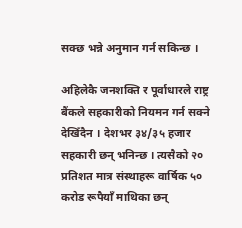सक्छ भन्ने अनुमान गर्न सकिन्छ ।

अहिलेकै जनशक्ति र पूर्वाधारले राष्ट्र बैंकले सहकारीको नियमन गर्न सक्ने देखिँदैन । देशभर ३४/३५ हजार सहकारी छन् भनिन्छ । त्यसैको २० प्रतिशत मात्र संस्थाहरू वार्षिक ५० करोड रूपैयाँ माथिका छन्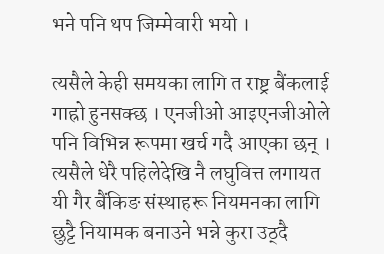भने पनि थप जिम्मेवारी भयो ।

त्यसैले केही समयका लागि त राष्ट्र बैंकलाई गाह्रो हुनसक्छ । एनजीओ आइएनजीओले पनि विभिन्न रूपमा खर्च गदै आएका छन् । त्यसैले धेरै पहिलेदेखि नै लघुवित्त लगायत यी गैर बैंकिङ संस्थाहरू नियमनका लागि छुट्टै नियामक बनाउने भन्ने कुरा उठ्दै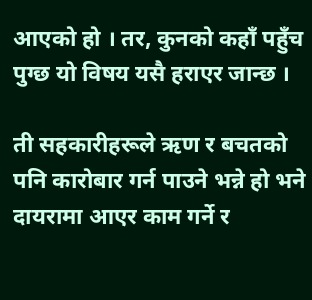आएको हो । तर, कुनको कहाँ पहुँच पुग्छ यो विषय यसै हराएर जान्छ ।

ती सहकारीहरूले ऋण र बचतको पनि कारोबार गर्न पाउने भन्ने हो भने दायरामा आएर काम गर्ने र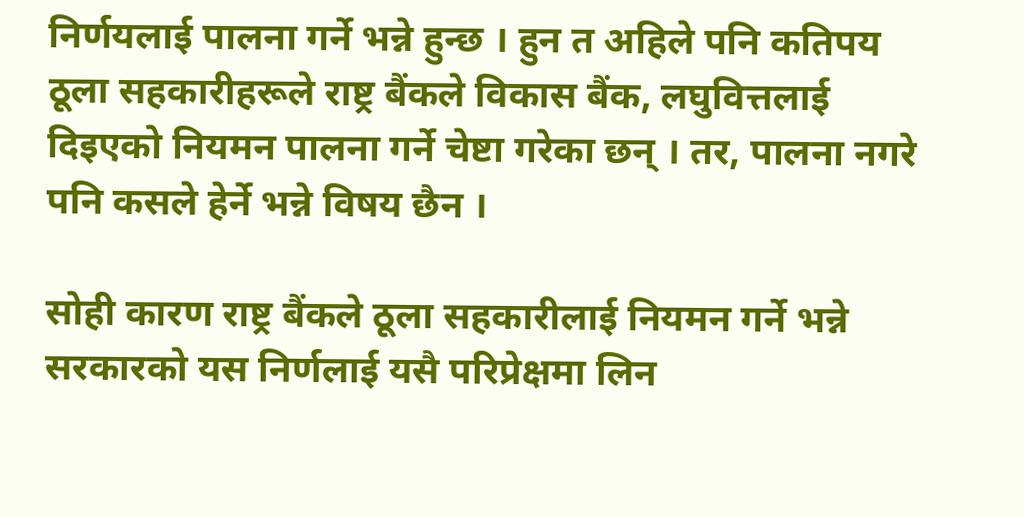निर्णयलाई पालना गर्ने भन्ने हुन्छ । हुन त अहिले पनि कतिपय ठूला सहकारीहरूले राष्ट्र बैंकले विकास बैंक, लघुवित्तलाई दिइएको नियमन पालना गर्ने चेष्टा गरेका छन् । तर, पालना नगरे पनि कसले हेर्ने भन्ने विषय छैन ।

सोही कारण राष्ट्र बैंकले ठूला सहकारीलाई नियमन गर्ने भन्ने सरकारको यस निर्णलाई यसै परिप्रेक्षमा लिन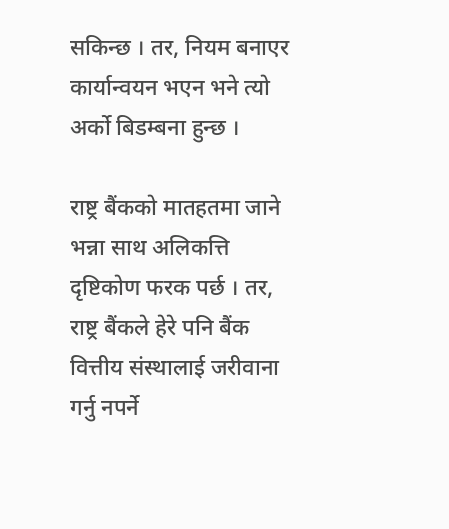सकिन्छ । तर, नियम बनाएर कार्यान्वयन भएन भने त्यो अर्को बिडम्बना हुन्छ ।

राष्ट्र बैंकको मातहतमा जाने भन्ना साथ अलिकत्ति दृष्टिकोण फरक पर्छ । तर, राष्ट्र बैंकले हेरे पनि बैंक वित्तीय संस्थालाई जरीवाना गर्नु नपर्ने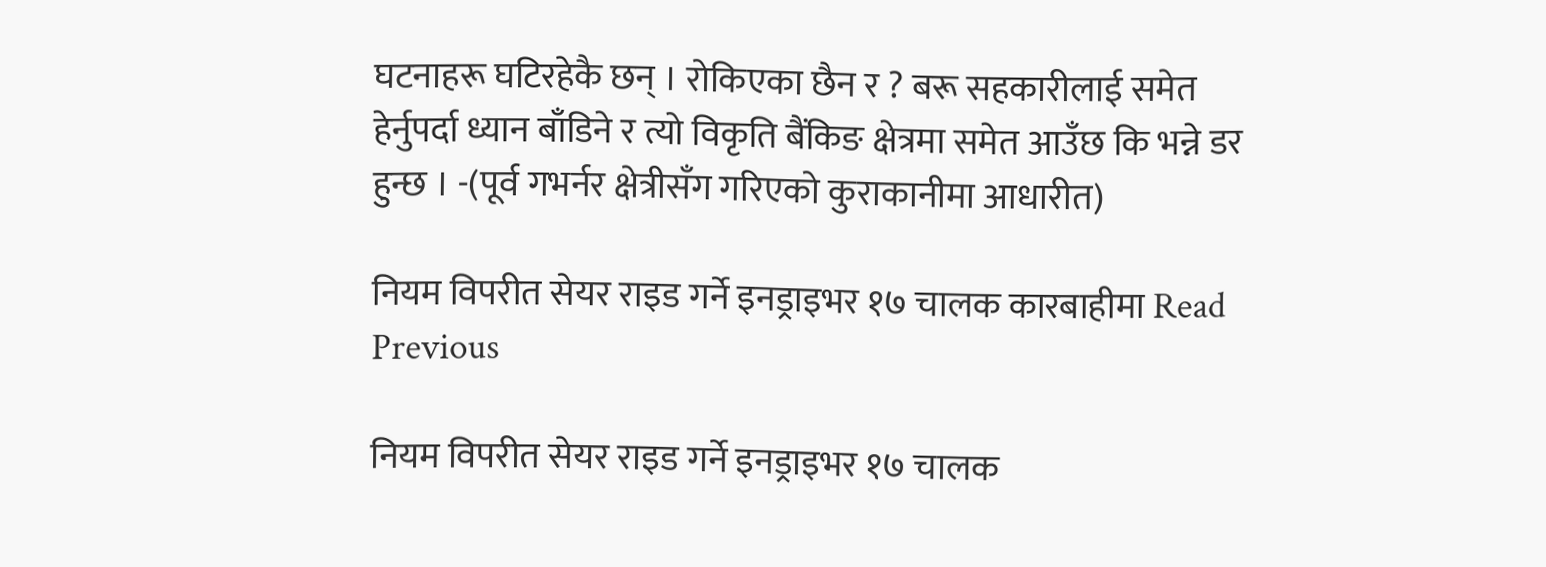घटनाहरू घटिरहेकै छन् । रोकिएका छैन र ? बरू सहकारीलाई समेत हेर्नुपर्दा ध्यान बाँडिने र त्यो विकृति बैंकिङ क्षेत्रमा समेत आउँछ कि भन्ने डर हुन्छ । -(पूर्व गभर्नर क्षेत्रीसँग गरिएको कुराकानीमा आधारीत)

नियम विपरीत सेयर राइड गर्ने इनड्राइभर १७ चालक कारबाहीमा Read Previous

नियम विपरीत सेयर राइड गर्ने इनड्राइभर १७ चालक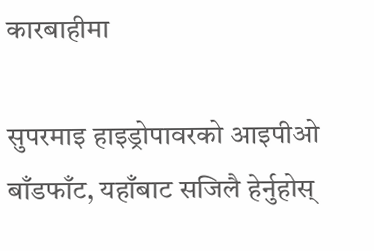कारबाहीमा

सुपरमाइ हाइड्रोपावरको आइपीओ बाँडफाँट, यहाँबाट सजिलै हेर्नुहोस्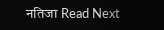नतिजा Read Next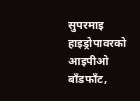सुपरमाइ हाइड्रोपावरको आइपीओ बाँडफाँट,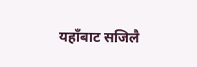यहाँबाट सजिलै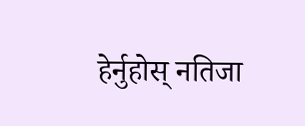हेर्नुहोस् नतिजा